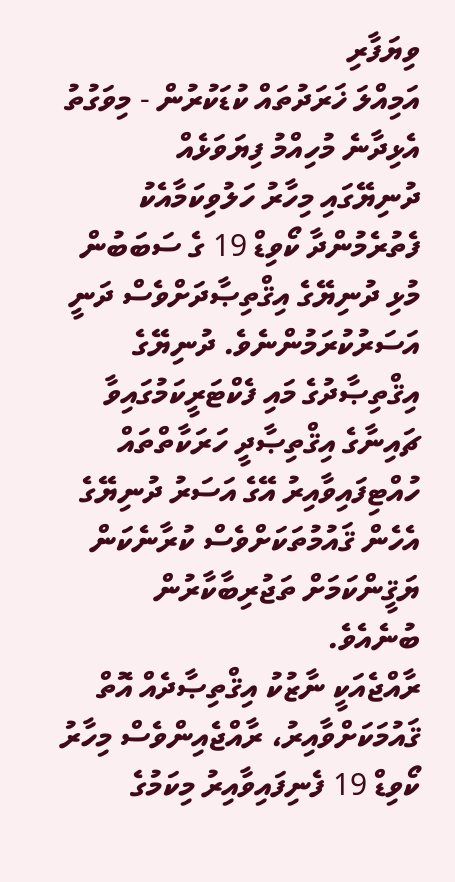ވިޔަފާރި
އަމިއްލަ ޚަރަދުތައް ކުޑަކުރުން - މިވަގުތު އެޅިދާނެ މުހިއްމު ފިޔަވަޅެއް
ދުނިޔޭގައި މިހާރު ހަލުވިކަމާއެކު ފެތުރެމުންދާ ކޯވިޑް 19 ގެ ސަބަބުން މުޅި ދުނިޔޭގެ އިޤްތިޞާދަށްވެސް ދަނީ އަސަރުކުރަމުންނެވެ. ދުނިޔޭގެ އިޤްތިޞާދުގެ މައި ފެކްޓަރީކަމުގައިވާ ޗައިނާގެ އިޤްތިޞާދީ ހަރަކާތްތައް ހުއްޓިފައިވާއިރު އޭގެ އަސަރު ދުނިޔޭގެ އެހެން ޤައުމުތަކަށްވެސް ކުރާނެކަން ޔަޤީންކަމަށް ތަޖުރިބާކާރުން ބުނެއެވެ.
ރާއްޖެއަކީ ނާޒުކު އިޤްތިޞާދެއް އޮތް ޤައުމަކަށްވާއިރު، ރާއްޖެއިންވެސް މިހާރު ކޯވިޑް 19 ފެނިފައިވާއިރު މިކަމުގެ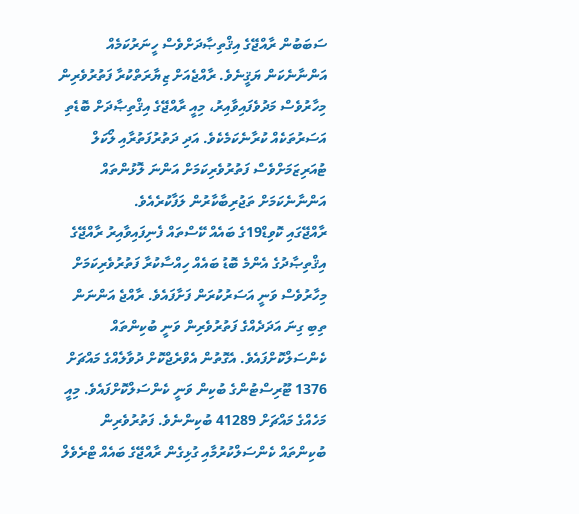ސަބަބުން ރާއްޖޭގެ އިޤްތިޞާދަށްވެސް ހީނަރުކަމެއް އަންނާނެކަން ޔަޤީނެވެ. ރާއްޖެއަށް ޒިޔާރަތްކުރާ ފަތުރުވެރިން މިހާރުވެސް މަދުވެފައިވާއިރު، މިއީ ރާއްޖޭގެ އިޤްތިޞާދަށް ބޮޑެތި އަސަރުތަކެއް ކުރާނެކަމެކެވެ. އަދި ދަތުރުފަތުރާއި ލޯކަލް ޓުއަރިޒަމަށްވެސް ފަތުރުވެރިކަމަށް އަންނަ ލޮޅުންތައް އަންނާނެކަމަށް ތަޖުރިބާކާރުން ލަފާކުރެއެވެ.
ރާއްޖޭގައި ކޮވިޑް19ގެ ބައެއް ކޭސްތައް ފެނިފައިވާއިރު ރާއްޖޭގެ އިޤްތިޞާދުގެ އެންމެ ބޮޑު ބައެއް ހިއްސާކުރާ ފަތުރުވެރިކަމަށް މިހާރުވެސް ވަނީ އަސަރުކުރަން ފަށާފައެވެ. ރާއްޖެ އަންނަން ތިބި ގިނަ އަދަދެއްގެ ފަތުރުވެރިން ވަނީ ބުކިންތައް ކެންސަލްކޮށްފައެވެ. އެގޮތުން އެވްރެޖްކޮށް ދުވާލެއްގެ މައްޗަށް 1376 ޓޫރިސްޓުންގެ ބުކިން ވަނީ ކެންސަލްކޮށްފައެވެ. މިއީ މަހެއްގެ މައްޗަށް 41289 ބުކިންނެވެ. ފަތުރުވެރިން ބުކިންތައް ކެންސަލްކުރުމާއި ގުޅިގެން ރާއްޖޭގެ ބައެއް ޓްރެވެލް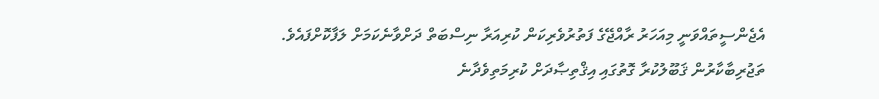އެޖެންސީތައްވަނީ މިއަހަރު ރާއްޖޭގެ ފަތުރުވެރިކަން ކުރިއަރާ ނިސްބަތް ދަށްވާނެކަމަށް ލަފާކޮށްފައެވެ.
ތަޖުރިބާކާރުން ޤަބޫލުކުރާ ގޮތުގައި އިޤްތިޞާދަށް ކުރިމަތިވެދާނެ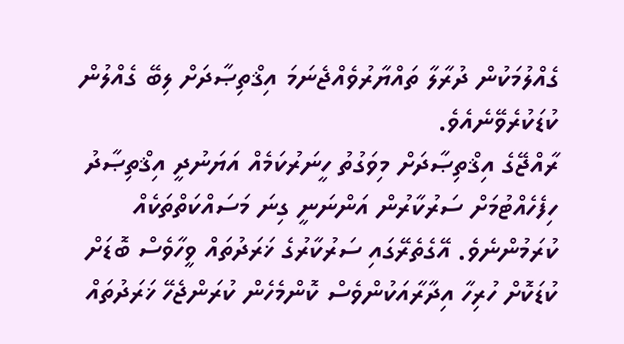ގެއްލުމަކުން ދުރާލާ ތައްޔާރުވެއްޖެނަމަ އިޤްތިޞާދަށް ލިބޭ ގެއްލުން ކުޑަކުރެވޭނެއެވެ.
ރާއްޖޭގެ އިޤްތިޞާދަށް މިވަގުތު ހީނަރުކަމެއް އަޔަނުދީ އިޤްތިޞާދު ހިފެހެއްޓުމަށް ސަރުކާރުން އަންނަނީ ގިނަ މަސައްކަތްތަކެއް ކުރަމުންނެވެ. އޭގެތެރޭގައި ސަރުކާރުގެ ޚަރަދުތައް ވީހާވެސް ބޮޑަށް ކުޑަކޮށް ހުރިހާ އިދާރާއަކުންވެސް ކޮންމެހެން ކުރަންޖެހޭ ޚަރަދުތައް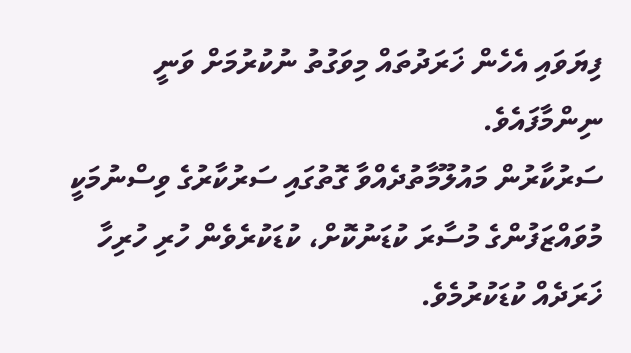ފިޔަވައި އެހެން ޚަރަދުތައް މިވަގުތު ނުކުރުމަށް ވަނީ ނިންމާފައެވެ.
ސަރުކާރުން މައުލޫމާތުދެއްވާ ގޮތުގައި ސަރުކާރުގެ ވިސްނުމަކީ މުވައްޒަފުންގެ މުސާރަ ކުޑަނުކޮށް، ކުޑަކުރެވެން ހުރި ހުރިހާ ޚަރަދެއް ކުޑަކުރުމެވެ.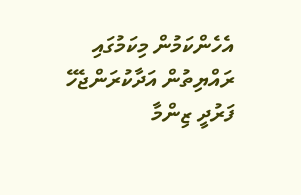އެހެންކަމުން މިކަމުގައި ރައްޔިތުން އަދާކުރަންޖެހޭ ފަރުދީ ޒިންމާ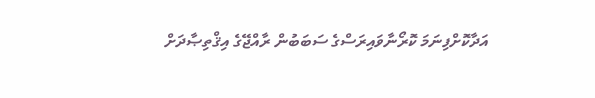އަދާކޮށްފިނަމަ ކޮރޯނާވައިރަސްގެ ސަބަބުން ރާއްޖޭގެ އިޤްތިޞާދަށް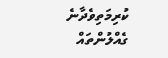ކުރިމަތިވެދާނެ ގެއްލުންތައް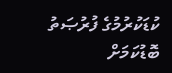ކުޑަކުރުމުގެ ފުރުޞަތު ބޮޑުކަމަށް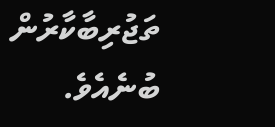ތަޖުރިބާކާރުން ބުނެއެވެ.